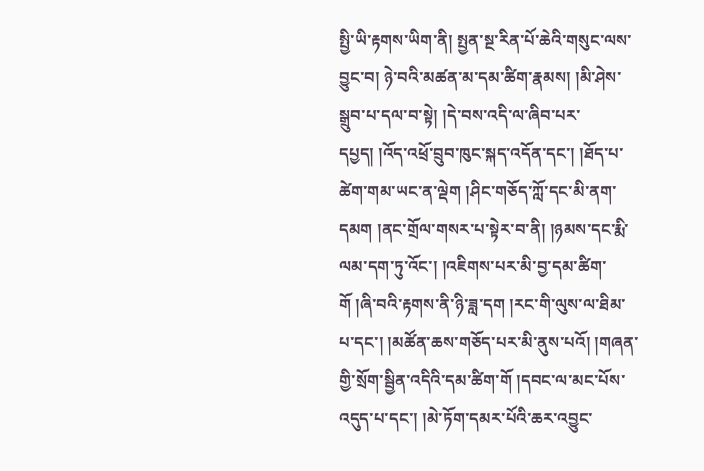སྤྱི་ཡི་རྟགས་ཡིག་ནི། སྤྱན་སྔ་རིན་པོ་ཆེའི་གསུང་ལས་བྱུང་བ། ཉེ་བའི་མཚན་མ་དམ་ཚིག་རྣམས། །མི་ཤེས་སྒྲུབ་པ་དལ་བ་སྟེ། །དེ་བས་འདི་ལ་ཞིབ་པར་དཔྱད། །འོད་འཕྲོ་བྲུབ་ཁུང་སྐད་འདོན་དང་། །ཐོད་པ་ཚེག་གམ་ཡང་ན་ལྡེག །ཤིང་གཅོད་ཀློ་དང་མི་ནག་དམག །ནང་གྲོལ་གསར་པ་སྟེར་བ་ནི། །ཉམས་དང་རྨི་ལམ་དག་ཏུ་འོང་། །འཇིགས་པར་མི་བྱ་དམ་ཚིག་གོ །ཞི་བའི་རྟགས་ནི་ཉི་ཟླ་དག །རང་གི་ལུས་ལ་ཐིམ་པ་དང་། །མཚོན་ཆས་གཅོད་པར་མི་ནུས་པའོ། །གཞན་གྱི་སྲོག་སྦྱིན་འདིའི་དམ་ཚིག་གོ །དབང་ལ་མང་པོས་འདུད་པ་དང་། །མེ་ཏོག་དམར་པོའི་ཆར་འབྱུང་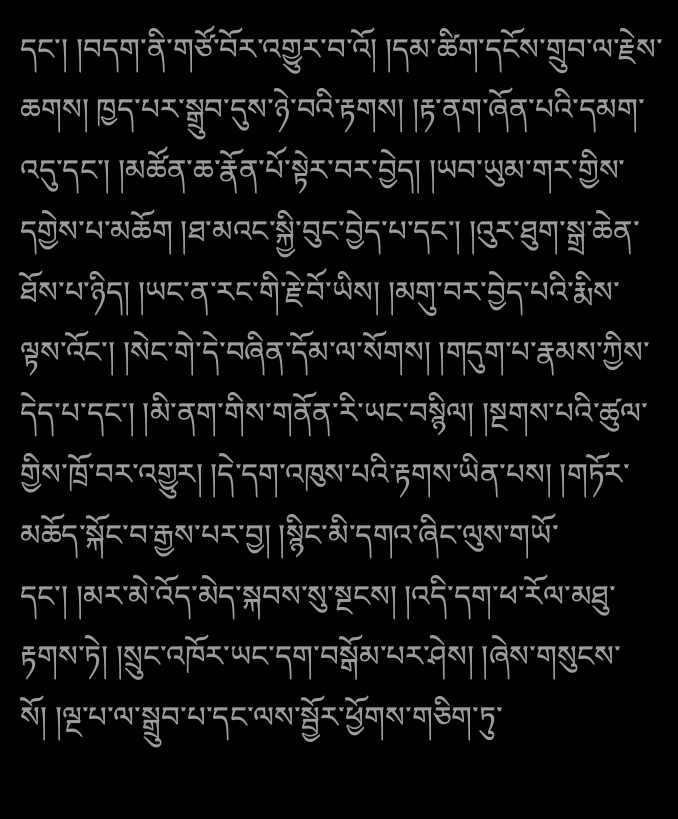དང་། །བདག་ནི་གཙོ་བོར་འགྱུར་བ་འོ། །དམ་ཚིག་དངོས་གྲུབ་ལ་རྗེས་ཆགས། ཁྱད་པར་སྒྲུབ་དུས་ཉེ་བའི་རྟགས། །རྟ་ནག་ཞོན་པའི་དམག་འདུ་དང་། །མཚོན་ཆ་རྣོན་པོ་སྟེར་བར་བྱེད། །ཡབ་ཡུམ་གར་གྱིས་དགྱེས་པ་མཆོག །ཐ་མའང་སྐྱི་བུང་བྱེད་པ་དང་། །འུར་ཐུག་སྒྲ་ཆེན་ཐོས་པ་ཉིད། །ཡང་ན་རང་གི་རྗེ་བོ་ཡིས། །མགུ་བར་བྱེད་པའི་རྨིས་ལྟས་འོང་། །སེང་གེ་དེ་བཞིན་དོམ་ལ་སོགས། །གདུག་པ་རྣམས་ཀྱིས་དེད་པ་དང་། །མི་ནག་གིས་གནོན་རི་ཡང་བསྙིལ། །སྔགས་པའི་ཚུལ་གྱིས་ཁྲོ་བར་འགྱུར། །དེ་དག་འཁུས་པའི་རྟགས་ཡིན་པས། །གཏོར་མཆོད་སྐོང་བ་རྒྱས་པར་བྱ། །སྙིང་མི་དགའ་ཞིང་ལུས་གཡོ་དང་། །མར་མེ་འོད་མེད་སྐབས་སུ་སྔངས། །འདི་དག་ཕ་རོལ་མཐུ་རྟགས་ཏེ། །སྲུང་འཁོར་ཡང་དག་བསྒོམ་པར་ཤེས། །ཞེས་གསུངས་སོ། །ལྔ་པ་ལ་སྒྲུབ་པ་དང་ལས་སྦྱོར་ཕྱོགས་གཅིག་ཏུ་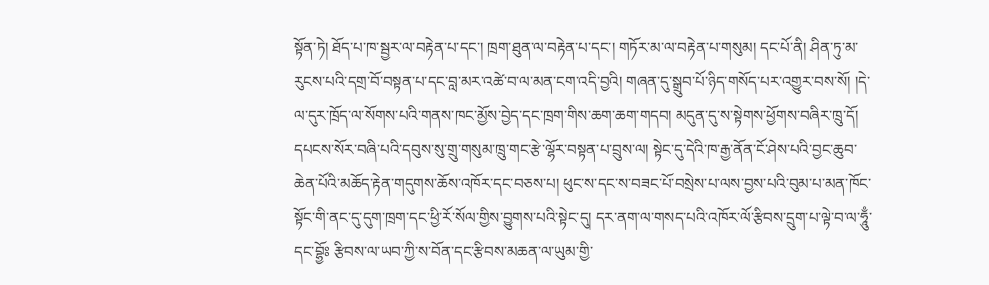སྟོན་ཏེ། ཐོད་པ་ཁ་སྦྱར་ལ་བརྟེན་པ་དང་། ཁྲག་ཐུན་ལ་བརྟེན་པ་དང་། གཏོར་མ་ལ་བརྟེན་པ་གསུམ། དང་པོ་ནི། ཤིན་ཏུ་མ་རུངས་པའི་དགྲ་བོ་བསྟན་པ་དང་བླ་མར་འཚེ་བ་ལ་མན་ངག་འདི་བྱའི། གཞན་དུ་སྒྲུབ་པོ་ཉིད་གསོད་པར་འགྱུར་བས་སོ། །དེ་ལ་དུར་ཁྲོད་ལ་སོགས་པའི་གནས་ཁང་མྱོས་བྱེད་དང་ཁྲག་གིས་ཆག་ཆག་གདབ། མདུན་དུ་ས་སྟེགས་ཕྱོགས་བཞིར་ཁྲུ་དོ། དཔངས་སོར་བཞི་པའི་དབུས་སུ་གྲུ་གསུམ་ཁྲུ་གང་རྩེ་ལྷོར་བསྟན་པ་བྲུས་ལ། སྟེང་དུ་དེའི་ཁ་རྒྱ་ནོན་ངོ་ཤེས་པའི་བྱང་ཆུབ་ཆེན་པོའི་མཆོད་རྟེན་གདུགས་ཆོས་འཁོར་དང་བཅས་པ། ཕུང་ས་དང་ས་བཟང་པོ་བསྲེས་པ་ལས་བྱས་པའི་བུམ་པ་མན་ཁོང་སྟོང་གི་ནང་དུ་དུག་ཁྲག་དང་ཕྱི་རོ་སོལ་གྱིས་བྱུགས་པའི་སྟེང་དུ། དར་ནག་ལ་གསད་པའི་འཁོར་ལོ་རྩིབས་དྲུག་པ་ལྟེ་བ་ལ་ཧཱུྃ་དང་བྷྱོཿ རྩིབས་ལ་ཡབ་ཀྱི་ས་བོན་དང་རྩིབས་མཆན་ལ་ཡུམ་གྱི་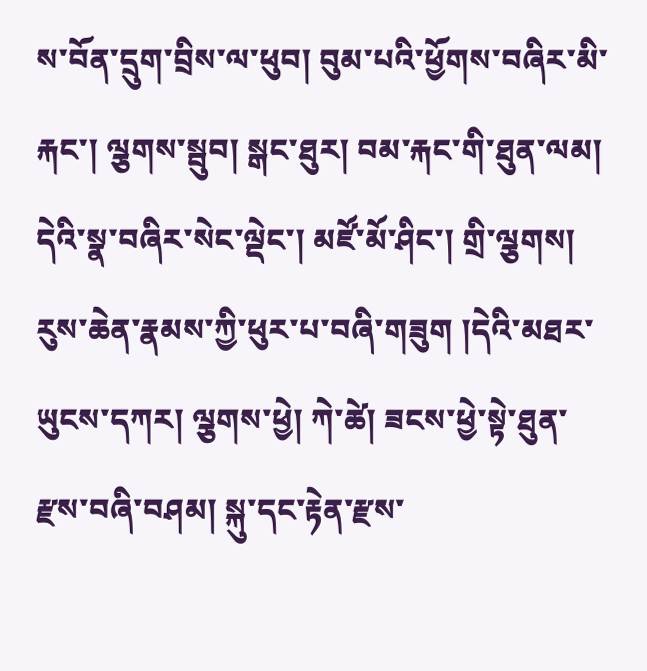ས་བོན་དྲུག་བྲིས་ལ་ཕུབ། བུམ་པའི་ཕྱོགས་བཞིར་མི་རྐང་། ལྕགས་སྦུབ། སྒང་ཐུར། བམ་རྐང་གི་ཐུན་ལམ། དེའི་སྣ་བཞིར་སེང་ལྡེང་། མཛོ་མོ་ཤིང་། གྲི་ལྕགས། རུས་ཆེན་རྣམས་ཀྱི་ཕུར་པ་བཞི་གཟུག །དེའི་མཐར་ཡུངས་དཀར། ལྕགས་ཕྱེ། ཀེ་ཚེ། ཟངས་ཕྱེ་སྟེ་ཐུན་རྫས་བཞི་བཤམ། སྐུ་དང་རྟེན་རྫས་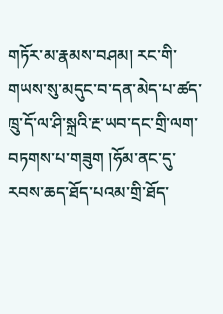གཏོར་མ་རྣམས་བཤམ། རང་གི་གཡས་སུ་མདུང་བ་དན་མེད་པ་ཚད་ཁྲུ་དོ་ལ་ཤི་སྐྲའི་རྔ་ཡབ་དང་གྲི་ལག་བཏགས་པ་གཟུག །ཧོམ་ནང་དུ་རབས་ཆད་ཐོད་པའམ་གྲི་ཐོད་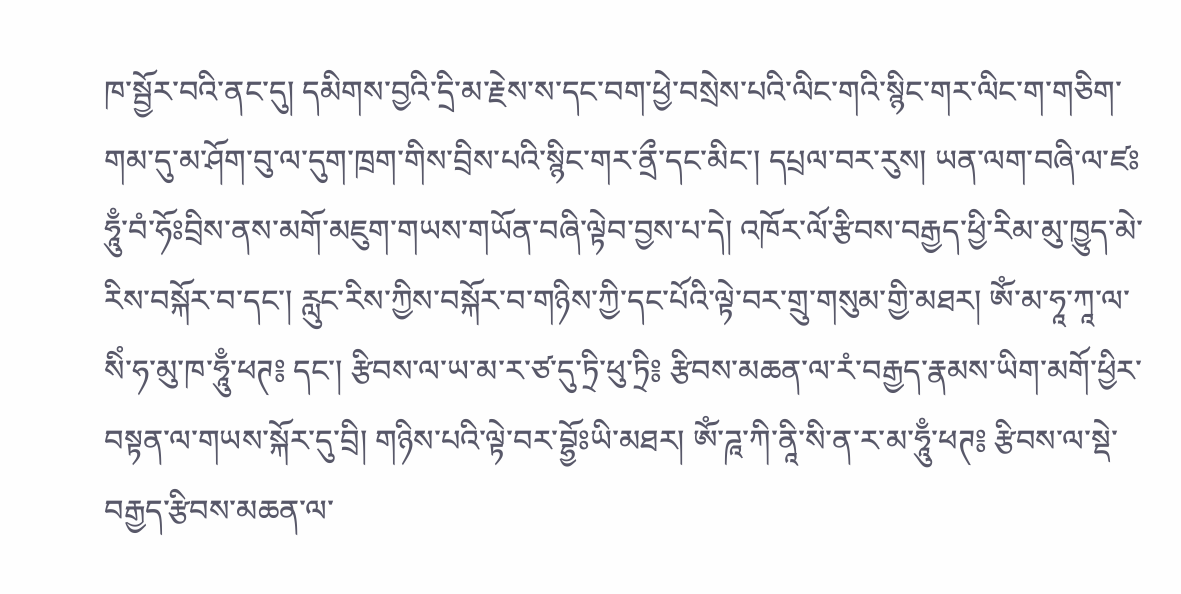ཁ་སྦྱོར་བའི་ནང་དུ། དམིགས་བྱའི་དྲི་མ་རྗེས་ས་དང་བག་ཕྱེ་བསྲེས་པའི་ལིང་གའི་སྙིང་གར་ལིང་ག་གཅིག་གམ་དུ་མ་ཤོག་བུ་ལ་དུག་ཁྲག་གིས་བྲིས་པའི་སྙིང་གར་ནྲྀ་དང་མིང་། དཔྲལ་བར་རུས། ཡན་ལག་བཞི་ལ་ཛཿཧཱུྃ་བཾ་ཧོཿབྲིས་ནས་མགོ་མཇུག་གཡས་གཡོན་བཞི་ལྟེབ་བྱས་པ་དེ། འཁོར་ལོ་རྩིབས་བརྒྱད་ཕྱི་རིམ་མུ་ཁྱུད་མེ་རིས་བསྐོར་བ་དང་། རླུང་རིས་ཀྱིས་བསྐོར་བ་གཉིས་ཀྱི་དང་པོའི་ལྟེ་བར་གྲུ་གསུམ་གྱི་མཐར། ཨོཾ་མ་ཧཱ་ཀཱ་ལ་སིཾ་ཧ་མུ་ཁ་ཧཱུྃ་ཕཊ༔ དང་། རྩིབས་ལ་ཡ་མ་ར་ཙ་དུ་ཏྲི་ཕུ་ཏྲི༔ རྩིབས་མཆན་ལ་རཾ་བརྒྱད་རྣམས་ཡིག་མགོ་ཕྱིར་བསྟན་ལ་གཡས་སྐོར་དུ་བྲི། གཉིས་པའི་ལྟེ་བར་བྷྱོཿཡི་མཐར། ཨོཾ་ཌཱ་ཀི་ནཱི་སི་ན་ར་མ་ཧཱུྃ་ཕཊ༔ རྩིབས་ལ་སྡེ་བརྒྱད་རྩིབས་མཆན་ལ་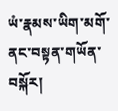ཡཾ་རྣམས་ཡིག་མགོ་ནང་བསྟན་གཡོན་བསྐོར།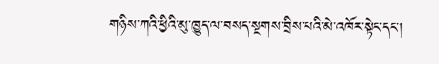གཉིས་ཀའི་ཕྱིའི་མུ་ཁྱུད་ལ་བསད་སྔགས་བྲིས་པའི་མེ་འཁོར་སྟེང་དང་།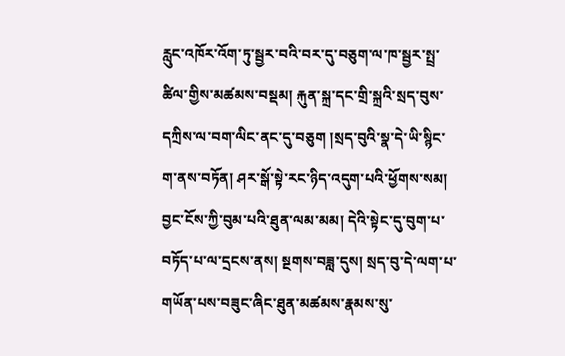རླུང་འཁོར་འོག་ཏུ་སྦྱར་བའི་བར་དུ་བཅུག་ལ་ཁ་སྦྱར་སྤྲ་ཚིལ་གྱིས་མཚམས་བསྡམ། རྐུན་སྐྲ་དང་གྲི་སྐྲའི་སྲད་བུས་དཀྲིས་ལ་བག་ལིང་ནང་དུ་བཅུག །སྲད་བུའི་སྣ་དེ་ཡི་སྙིང་ག་ནས་བཏོན། ཤར་སྒོ་སྟེ་རང་ཉིད་འདུག་པའི་ཕྱོགས་སམ། བྱང་ངོས་ཀྱི་བུམ་པའི་ཐུན་ལམ་མམ། དེའི་སྟེང་དུ་བུག་པ་བཏོད་པ་ལ་དྲངས་ནས། སྔགས་བཟླ་དུས། སྲད་བུ་དེ་ལག་པ་གཡོན་པས་བཟུང་ཞིང་ཐུན་མཚམས་རྣམས་སུ་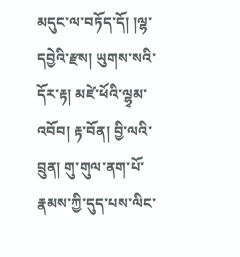མདུང་ལ་བཏོད་དོ། །ལྷ་དབྱེའི་རྫས། ཡུགས་སའི་དོར་རྟ། མཛེ་ཕོའི་ལྷྭམ་འབོབ། རྟ་བོན། བྱི་ལའི་བྲུན། གུ་གུལ་ནག་པོ་རྣམས་ཀྱི་དུད་པས་ལིང་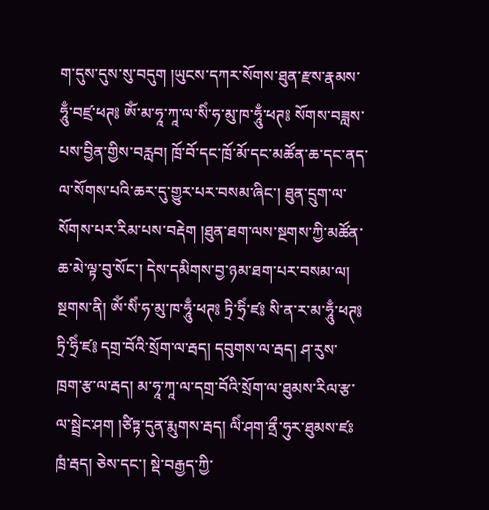ག་དུས་དུས་སུ་བདུག །ཡུངས་དཀར་སོགས་ཐུན་རྫས་རྣམས་ཧཱུྃ་བཛྲ་ཕཊ༔ ཨོཾ་མ་ཧཱ་ཀཱ་ལ་སིཾ་ཧ་མུ་ཁ་ཧཱུྃ་ཕཊ༔ སོགས་བཟླས་པས་བྱིན་གྱིས་བརླབ། ཁྲོ་བོ་དང་ཁྲོ་མོ་དང་མཚོན་ཆ་དང་ནད་ལ་སོགས་པའི་ཆར་དུ་གྱུར་པར་བསམ་ཞིང་། ཐུན་དྲུག་ལ་སོགས་པར་རིམ་པས་བརྡེག །ཐུན་ཐག་ལས་སྔགས་ཀྱི་མཚོན་ཆ་མེ་ལྟ་བུ་སོང་། དེས་དམིགས་བྱ་ཉམ་ཐག་པར་བསམ་ལ། སྔགས་ནི། ཨོཾ་སིཾ་ཧ་མུ་ཁ་ཧཱུྃ་ཕཊ༔ ཏྲི་ཧྲིཾ་ཛ༔ སི་ན་ར་མ་ཧཱུྃ་ཕཊ༔ ཏྲི་ཧྲིཾ་ཛ༔ དགྲ་བོའི་སྲོག་ལ་རྦད། དབུགས་ལ་རྦད། ཤ་རུས་ཁྲག་རྩ་ལ་རྦད། མ་ཧཱ་ཀཱ་ལ་དགྲ་བོའི་སྲོག་ལ་ཐུམས་རིལ་རྩ་ལ་སྦྲེང་ཤག །ཙིཏྟ་དུན་རྨུགས་རྦད། ལིཾ་ཤག་ནྲྀ་ཧུར་ཐུམས་ཛཿ ཁྲཾ་རྦད། ཅེས་དང་། སྡེ་བརྒྱད་ཀྱི་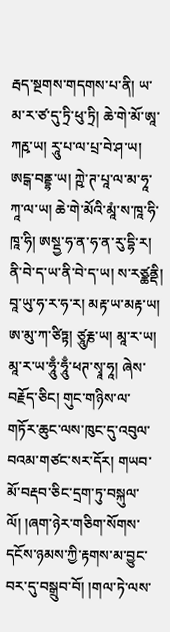རྦད་སྔགས་གདགས་པ་ནི། ཡ་མ་ར་ཙ་དུ་ཏྲི་ཕུ་ཏྲི། ཆེ་གེ་མོ་ཨཱ་ཀརྵ་ཡ། རཱུ་པ་ལ་པྲ་བེ་ཤ་ཡ། ཨངྒ་བནྡྷ་ཡ། ཀྵེ་ཊ་པཱ་ལ་མ་ཧཱ་ཀཱ་ལ་ཡ། ཆེ་གེ་མོའི་མཱཾ་ས་ཁཱ་ཧི་ཁཱ་ཧི། ཨསྡྱ་ཧ་ན་ཧ་ན་རུ་དྷི་ར། ནི་བེ་ད་ཡ་ནི་བེ་ད་ཡ། ས་རཙྪནྡི། བཱ་ཡུ་ཧ་ར་ཧ་ར། མརྟ་ཡ་མརྟ་ཡ། ཨ་མུ་ཀ་ཙིཏྟ། ཙཱུརྞ་ཡ། མཱ་ར་ཡ། མཱ་ར་ཡ་ཧཱུྃ་ཧཱུྃ་ཕཊ་སྭཱ་ཧཱ། ཞེས་བརྗོད་ཅིང། གུང་གཉིས་ལ་གཏོར་ཆུང་ལས་ཁུང་དུ་འབུལ་བའམ་གཙང་སར་དོར། གཡབ་མོ་བརྡབ་ཅིང་དྲག་ཏུ་བསྐུལ་ལོ། །ཞག་ཉེར་གཅིག་སོགས་དངོས་ཉམས་ཀྱི་རྟགས་མ་བྱུང་བར་དུ་བསྒྲུབ་བོ། །གལ་ཏེ་ལས་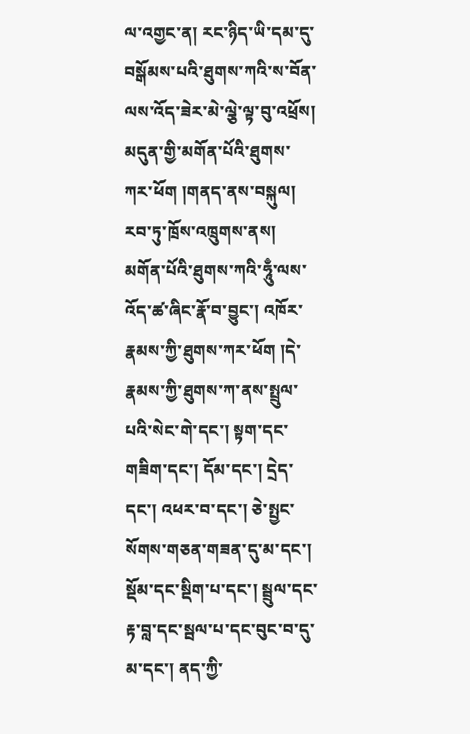ལ་འགྱང་ན། རང་ཉིད་ཡི་དམ་དུ་བསྒོམས་པའི་ཐུགས་ཀའི་ས་བོན་ལས་འོད་ཟེར་མེ་ལྕེ་ལྟ་བུ་འཕྲོས། མདུན་གྱི་མགོན་པོའི་ཐུགས་ཀར་ཕོག །གནད་ནས་བསྐུལ། རབ་ཏུ་ཁྲོས་འཁྲུགས་ནས། མགོན་པོའི་ཐུགས་ཀའི་ཧཱུྃ་ལས་འོད་ཚ་ཞིང་རྣོ་བ་བྱུང་། འཁོར་རྣམས་ཀྱི་ཐུགས་ཀར་ཕོག །དེ་རྣམས་ཀྱི་ཐུགས་ཀ་ནས་སྤྲུལ་པའི་སེང་གེ་དང་། སྟག་དང་གཟིག་དང་། དོམ་དང་། དྲེད་དང་། འཕར་བ་དང་། ཅེ་སྤྱང་སོགས་གཅན་གཟན་དུ་མ་དང་། སྡོམ་དང་སྡིག་པ་དང་། སྦྲུལ་དང་རྟ་བླ་དང་སྦལ་པ་དང་བུང་བ་དུ་མ་དང་། ནད་ཀྱི་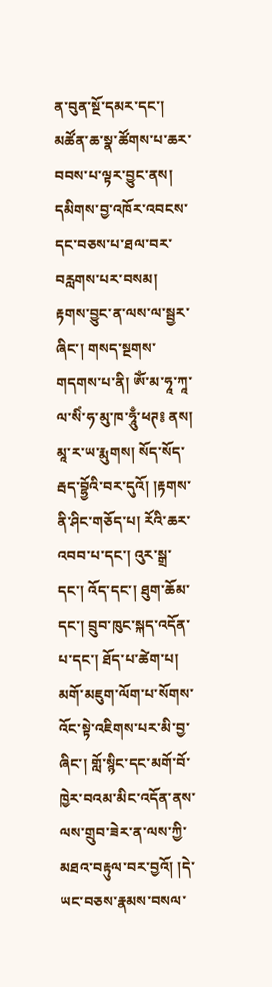ན་བུན་སྔོ་དམར་དང་། མཚོན་ཆ་སྣ་ཚོགས་པ་ཆར་བབས་པ་ལྟར་བྱུང་ནས། དམིགས་བྱ་འཁོར་འབངས་དང་བཅས་པ་ཐལ་བར་བརླགས་པར་བསམ། རྟགས་བྱུང་ན་ལས་ལ་སྦྱར་ཞིང་། གསད་སྔགས་གདགས་པ་ནི། ཨོཾ་མ་ཧཱ་ཀཱ་ལ་སིཾ་ཧ་མུ་ཁ་ཧཱུྃ་ཕཊ༔ ནས། མཱ་ར་ཡ་རྨུགས། སོད་སོད་རྦད་བྷྱོའི་བར་དུའོ། །རྟགས་ནི་ཤིང་གཅོད་པ། རོའི་ཆར་འབབ་པ་དང་། འུར་སྒྲ་དང་། འོད་དང་། ཐུག་ཆོམ་དང་། བྲུབ་ཁུང་སྐད་འདོན་པ་དང་། ཐོད་པ་ཚེག་པ། མགོ་མཇུག་ལོག་པ་སོགས་འོང་སྟེ་འཇིགས་པར་མི་བྱ་ཞིང་། གློ་སྙིང་དང་མགོ་བོ་ཁྱེར་བའམ་མིང་འདོན་ནས་ལས་གྲུབ་ཟེར་ན་ལས་ཀྱི་མཐའ་བརྟུལ་བར་བྱའོ། །དེ་ཡང་བཅས་རྣམས་བསལ་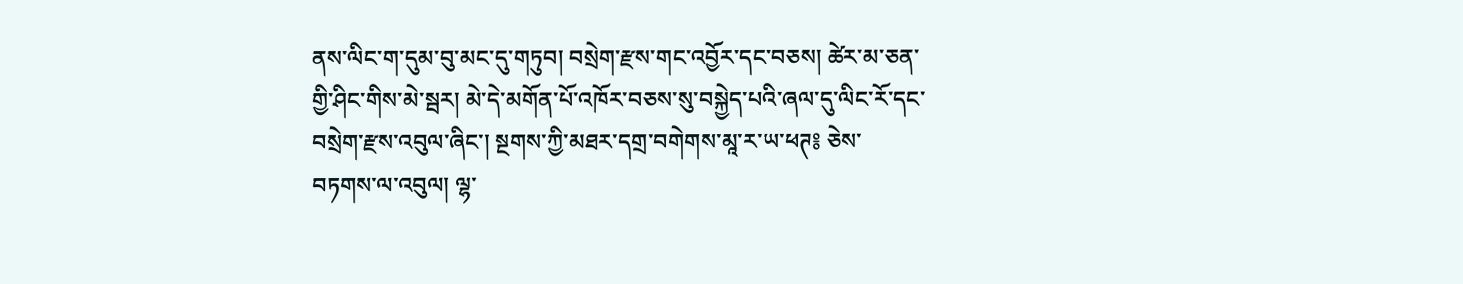ནས་ལིང་ག་དུམ་བུ་མང་དུ་གཏུབ། བསྲེག་རྫས་གང་འབྱོར་དང་བཅས། ཚེར་མ་ཅན་གྱི་ཤིང་གིས་མེ་སྦར། མེ་དེ་མགོན་པོ་འཁོར་བཅས་སུ་བསྐྱེད་པའི་ཞལ་དུ་ལིང་རོ་དང་བསྲེག་རྫས་འབུལ་ཞིང་། སྔགས་ཀྱི་མཐར་དགྲ་བགེགས་མཱ་ར་ཡ་ཕཊ༔ ཅེས་བཏགས་ལ་འབུལ། ལྷ་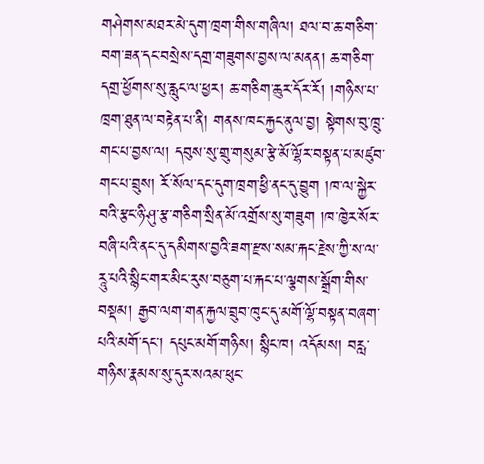གཤེགས་མཐར་མེ་དུག་ཁྲག་གིས་གཞིལ། ཐལ་བ་ཆ་གཅིག་བག་ཟན་དང་བསྲེས་དགྲ་གཟུགས་བྱས་ལ་མནན། ཆ་གཅིག་དགྲ་ཕྱོགས་སུ་རླུང་ལ་ཕྱར། ཆ་གཅིག་ཆུར་དོར་རོ། །གཉིས་པ་ཁྲག་ཐུན་ལ་བརྟེན་པ་ནི། གནས་ཁང་རྐྱང་ནུལ་བྱ། སྟེགས་བུ་ཁྲུ་གང་པ་བྱས་ལ། དབུས་སུ་གྲུ་གསུམ་རྩེ་མོ་ལྷོར་བསྟན་པ་མཛུབ་གང་པ་བྲུས། རོ་སོལ་དང་དུག་ཁྲག་ཕྱི་ནང་དུ་བྱུག །ཁ་ལ་སྐྱེར་བའི་རྩང་ཉི་ཤུ་རྩ་གཅིག་སྲིན་མོ་འགྲོས་སུ་གཟུག །ཁ་ཁྱེར་སོར་བཞི་པའི་ནང་དུ་དམིགས་བྱའི་ཟག་རྫས་སམ་རྐང་རྗེས་ཀྱི་ས་ལ་རཱུ་པའི་སྙིང་གར་མིང་རུས་བཅུག་པ་རྐང་པ་ལྕགས་སྒྲོག་གིས་བསྡམ། རྒྱབ་ལག་གན་རྐྱལ་བྲུབ་ཁུང་དུ་མགོ་ལྷོ་བསྟན་བཞག་པའི་མགོ་དང། དཔུང་མགོ་གཉིས། སྙིང་ཁ། འདོམས། བརླ་གཉིས་རྣམས་སུ་དུར་སའམ་ཕུང་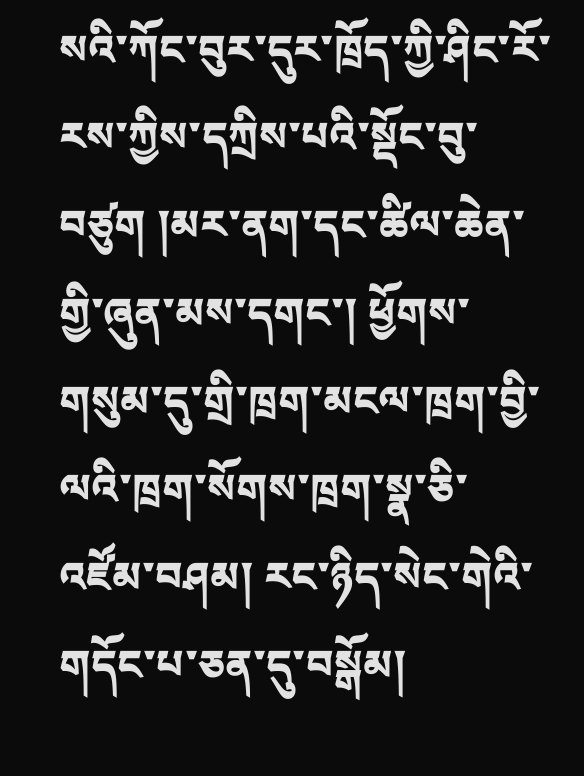སའི་ཀོང་བུར་དུར་ཁྲོད་ཀྱི་ཤིང་རོ་རས་ཀྱིས་དཀྲིས་པའི་སྡོང་བུ་བཙུག །མར་ནག་དང་ཚིལ་ཆེན་གྱི་ཞུན་མས་དགང་། ཕྱོགས་གསུམ་དུ་གྲི་ཁྲག་མངལ་ཁྲག་བྱི་ལའི་ཁྲག་སོགས་ཁྲག་སྣ་ཅི་འཛོམ་བཤམ། རང་ཉིད་སེང་གེའི་གདོང་པ་ཅན་དུ་བསྒོམ།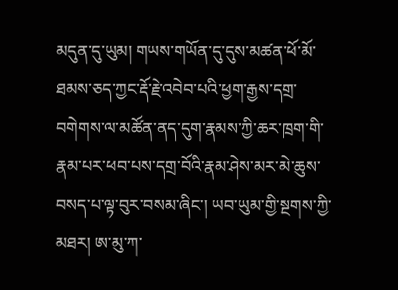མདུན་དུ་ཡུམ། གཡས་གཡོན་དུ་དུས་མཚན་ཕོ་མོ་ཐམས་ཅད་ཀྱང་རྡོ་རྗེ་འབེབ་པའི་ཕྱག་རྒྱས་དགྲ་བགེགས་ལ་མཚོན་ནད་དུག་རྣམས་ཀྱི་ཆར་ཁྲག་གི་རྣམ་པར་ཕབ་པས་དགྲ་བོའི་རྣམ་ཤེས་མར་མེ་ཆུས་བསད་པ་ལྟ་བུར་བསམ་ཞིང་། ཡབ་ཡུམ་གྱི་སྔགས་ཀྱི་མཐར། ཨ་མུ་ཀ་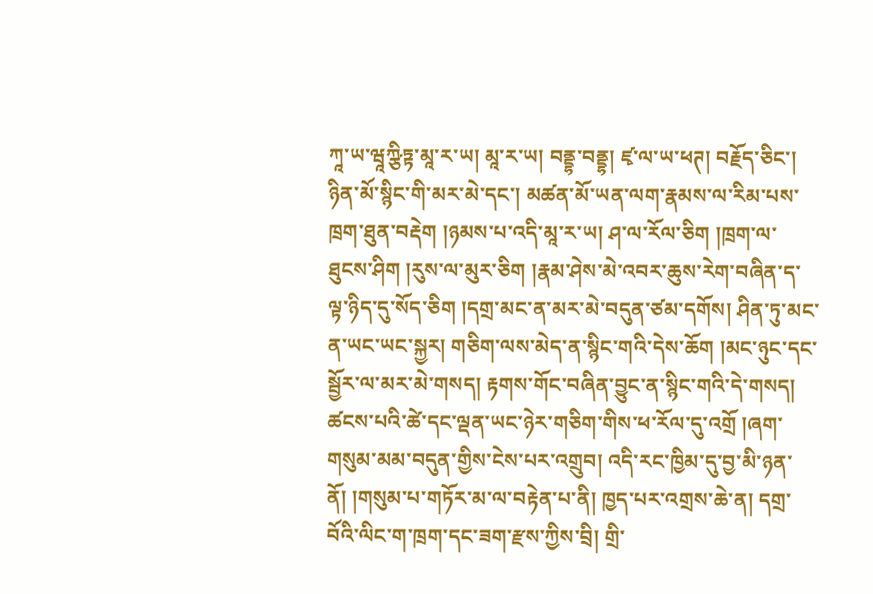ཀཱ་ཡ་ཝཱཀྩིཏྟ་མཱ་ར་ཡ། མཱ་ར་ཡ། བནྡྷ་བནྡྷ། ཛྭ་ལ་ཡ་ཕཊ། བརྗོད་ཅིང་། ཉིན་མོ་སྙིང་གི་མར་མེ་དང་། མཚན་མོ་ཡན་ལག་རྣམས་ལ་རིམ་པས་ཁྲག་ཐུན་བརྡེག །ཉམས་པ་འདི་མཱ་ར་ཡ། ཤ་ལ་རོལ་ཅིག །ཁྲག་ལ་ཐུངས་ཤིག །རུས་ལ་མུར་ཅིག །རྣམ་ཤེས་མེ་འབར་ཆུས་རེག་བཞིན་ད་ལྟ་ཉིད་དུ་སོད་ཅིག །དགྲ་མང་ན་མར་མེ་བདུན་ཙམ་དགོས། ཤིན་ཏུ་མང་ན་ཡང་ཡང་སྐྱར། གཅིག་ལས་མེད་ན་སྙིང་གའི་དེས་ཆོག །མང་ཉུང་དང་སྦྱོར་ལ་མར་མེ་གསད། རྟགས་གོང་བཞིན་བྱུང་ན་སྙིང་གའི་དེ་གསད། ཚངས་པའི་ཚེ་དང་ལྡན་ཡང་ཉེར་གཅིག་གིས་ཕ་རོལ་དུ་འགྲོ །ཞག་གསུམ་མམ་བདུན་གྱིས་ངེས་པར་འགྲུབ། འདི་རང་ཁྱིམ་དུ་བྱ་མི་ཉན་ནོ། །གསུམ་པ་གཏོར་མ་ལ་བརྟེན་པ་ནི། ཁྱད་པར་འགྲས་ཆེ་ན། དགྲ་བོའི་ལིང་ག་ཁྲག་དང་ཟག་རྫས་ཀྱིས་བྲི། གྲི་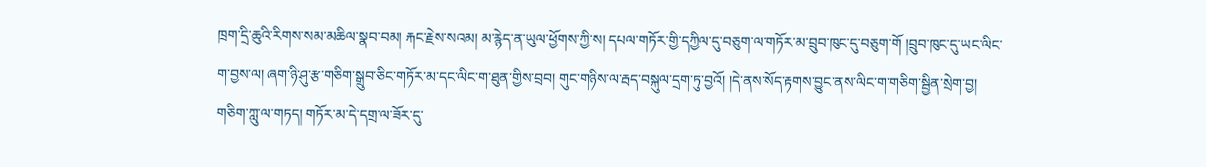ཁྲག་དྲི་ཆུའི་རིགས་སམ་མཆིལ་སྣབ་བམ། རྐང་རྗེས་སའམ། མ་རྙེད་ན་ཡུལ་ཕྱོགས་ཀྱི་ས། དཔལ་གཏོར་གྱི་དཀྱིལ་དུ་བཅུག་ལ་གཏོར་མ་བྲུབ་ཁུང་དུ་བཅུག་གོ །བྲུབ་ཁུང་དུ་ཡང་ལིང་ག་བྱས་ལ། ཞག་ཉི་ཤུ་རྩ་གཅིག་སྒྲུབ་ཅིང་གཏོར་མ་དང་ལིང་ག་ཐུན་གྱིས་བྲབ། གུང་གཉིས་ལ་རྦད་བསྐུལ་དྲག་ཏུ་བྱའོ། །དེ་ནས་སོད་རྟགས་བྱུང་ནས་ལིང་ག་གཅིག་སྦྱིན་སྲེག་བྱ། གཅིག་ཀླུ་ལ་གཏད། གཏོར་མ་དེ་དགྲ་ལ་ཟོར་དུ་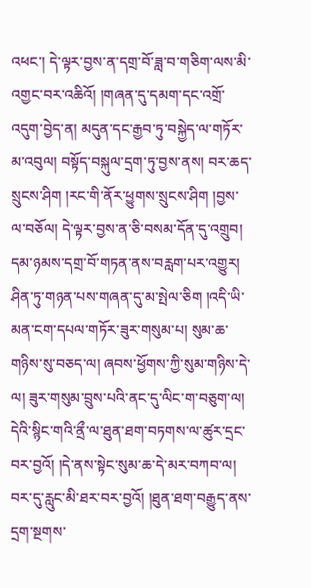འཕང་། དེ་ལྟར་བྱས་ན་དགྲ་བོ་ཟླ་བ་གཅིག་ལས་མི་འགྱང་བར་འཆིའོ། །གཞན་དུ་དམག་དང་འགྲོ་འདུག་བྱེད་ན། མདུན་དང་རྒྱབ་ཏུ་བསྐྱེད་ལ་གཏོར་མ་འབུལ། བསྟོད་བསྐུལ་དྲག་ཏུ་བྱས་ནས། བར་ཆད་སྲུངས་ཤིག །རང་གི་ནོར་ཕྱུགས་སྲུངས་ཤིག །བྱས་ལ་བཅོལ། དེ་ལྟར་བྱས་ན་ཅི་བསམ་དོན་དུ་འགྲུབ། དམ་ཉམས་དགྲ་བོ་གཏན་ནས་བརླག་པར་འགྱུར། ཤིན་ཏུ་གཉན་པས་གཞན་དུ་མ་སྤེལ་ཅིག །འདི་ཡི་མན་ངག་དཔལ་གཏོར་ཟུར་གསུམ་པ། སུམ་ཆ་གཉིས་སུ་བཅད་ལ། ཞབས་ཕྱོགས་ཀྱི་སུམ་གཉིས་དེ་ལ། ཟུར་གསུམ་བྲུས་པའི་ནང་དུ་ལིང་ག་བཅུག་ལ། དེའི་སྙིང་གའི་ནྲྀ་ལ་ཐུན་ཐག་བཏགས་ལ་ཚུར་དྲང་བར་བྱའོ། །དེ་ནས་སྟེང་སུམ་ཆ་དེ་མར་བཀབ་ལ། བར་དུ་རླུང་མི་ཐར་བར་བྱའོ། །ཐུན་ཐག་བརྒྱུད་ནས་དྲག་སྔགས་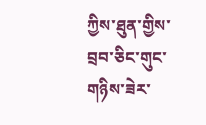ཀྱིས་ཐུན་གྱིས་བྲབ་ཅིང་གུང་གཉིས་ཟེར་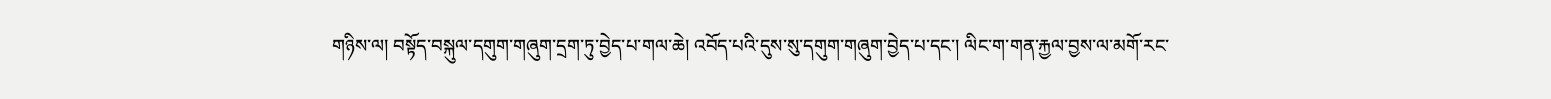གཉིས་ལ། བསྟོད་བསྐུལ་དགུག་གཞུག་དྲག་ཏུ་བྱེད་པ་གལ་ཆེ། འབོད་པའི་དུས་སུ་དགུག་གཞུག་བྱེད་པ་དང་། ལིང་ག་གན་རྐྱལ་བྱས་ལ་མགོ་རང་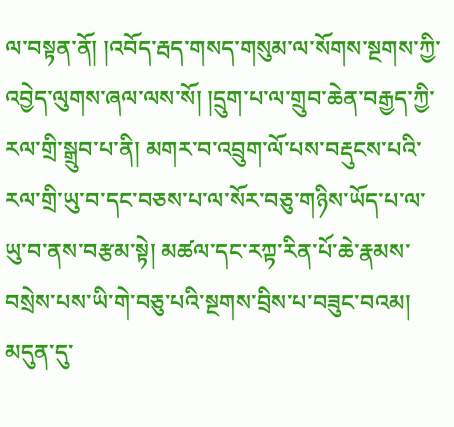ལ་བསྟན་ནོ། །འབོད་རྦད་གསད་གསུམ་ལ་སོགས་སྔགས་ཀྱི་འབྱེད་ལུགས་ཞལ་ལས་སོ། །དྲུག་པ་ལ་གྲུབ་ཆེན་བརྒྱད་ཀྱི་རལ་གྲི་སྒྲུབ་པ་ནི། མགར་བ་འབྲུག་ལོ་པས་བརྡུངས་པའི་རལ་གྲི་ཡུ་བ་དང་བཅས་པ་ལ་སོར་བཅུ་གཉིས་ཡོད་པ་ལ་ཡུ་བ་ནས་བརྩམ་སྟེ། མཚལ་དང་རཀྟ་རིན་པོ་ཆེ་རྣམས་བསྲེས་པས་ཡི་གེ་བཅུ་པའི་སྔགས་བྲིས་པ་བཟུང་བའམ། མདུན་དུ་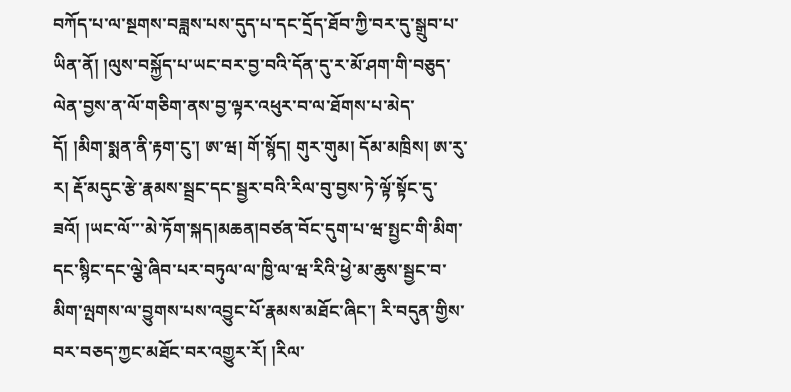བཀོད་པ་ལ་སྔགས་བཟླས་པས་དུད་པ་དང་དྲོད་ཐོབ་ཀྱི་བར་དུ་སྒྲུབ་པ་ཡིན་ནོ། །ལུས་བསྐྱོད་པ་ཡང་བར་བྱ་བའི་དོན་དུ་ར་མོ་ཤག་གི་བཅུད་ལེན་བྱས་ན་ལོ་གཅིག་ནས་བྱ་ལྟར་འཕུར་བ་ལ་ཐོགས་པ་མེད་དོ། །མིག་སྨན་ནི་རྟག་ངུ་། ཨ་ཝ། གོ་སྙོད། གུར་གུམ། དོམ་མཁྲིས། ཨ་རུ་ར། རྡོ་མདུང་རྩེ་རྣམས་སྦྲང་དང་སྦྱར་བའི་རིལ་བུ་བྱས་ཏེ་ལྟོ་སྟོང་དུ་ཟའོ། །ཡང་ལོ་་་མེ་ཏོག་སྐད།མཆན།བཙན་བོང་དུག་པ་ཝ་སྤྱང་གི་མིག་དང་སྙིང་དང་ལྕེ་ཞིབ་པར་བཏུལ་ལ་ཁྱི་ལ་ཝ་རིའི་ཕྱེ་མ་ཆུས་སྦྱང་བ་མིག་ལྤགས་ལ་བྱུགས་པས་འབྱུང་པོ་རྣམས་མཐོང་ཞིང་། རི་བདུན་གྱིས་བར་བཅད་ཀྱང་མཐོང་བར་འགྱུར་རོ། །རིལ་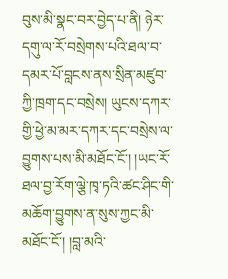བུས་མི་སྣང་བར་བྱེད་པ་ནི། ཉེར་དགུ་ལ་རོ་བསྲེགས་པའི་ཐལ་བ་དམར་པོ་བླངས་ནས་སྲིན་མཛུབ་ཀྱི་ཁྲག་དང་བསྲེས། ཡུངས་དཀར་གྱི་ཕྱེ་མ་མར་དཀར་དང་བསྲེས་ལ་བྱུགས་པས་མི་མཐོང་ངོ་། །ཡང་རོ་ཐལ་བྱ་རོག་ལྕེ་ཁྭ་ཏའི་ཚང་ཤིང་གི་མཆོག་བྱུགས་ན་སུས་ཀྱང་མི་མཐོང་ངོ་། །བླ་མའི་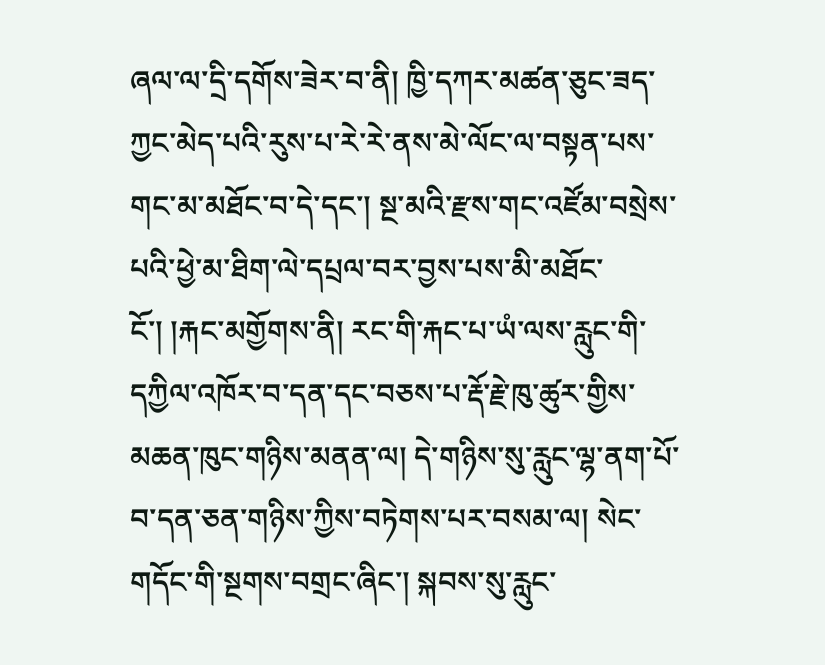ཞལ་ལ་དྲི་དགོས་ཟེར་བ་ནི། ཁྱི་དཀར་མཚན་ཅུང་ཟད་ཀྱང་མེད་པའི་རུས་པ་རེ་རེ་ནས་མེ་ལོང་ལ་བསྟན་པས་གང་མ་མཐོང་བ་དེ་དང་། སྔ་མའི་རྫས་གང་འཛོམ་བསྲེས་པའི་ཕྱེ་མ་ཐིག་ལེ་དཔྲལ་བར་བྱས་པས་མི་མཐོང་ངོ་། །རྐང་མགྱོགས་ནི། རང་གི་རྐང་པ་ཡཾ་ལས་རླུང་གི་དཀྱིལ་འཁོར་བ་དན་དང་བཅས་པ་རྡོ་རྗེ་ཁུ་ཚུར་གྱིས་མཆན་ཁུང་གཉིས་མནན་ལ། དེ་གཉིས་སུ་རླུང་ལྷ་ནག་པོ་བ་དན་ཅན་གཉིས་ཀྱིས་བཏེགས་པར་བསམ་ལ། སེང་གདོང་གི་སྔགས་བགྲང་ཞིང་། སྐབས་སུ་རླུང་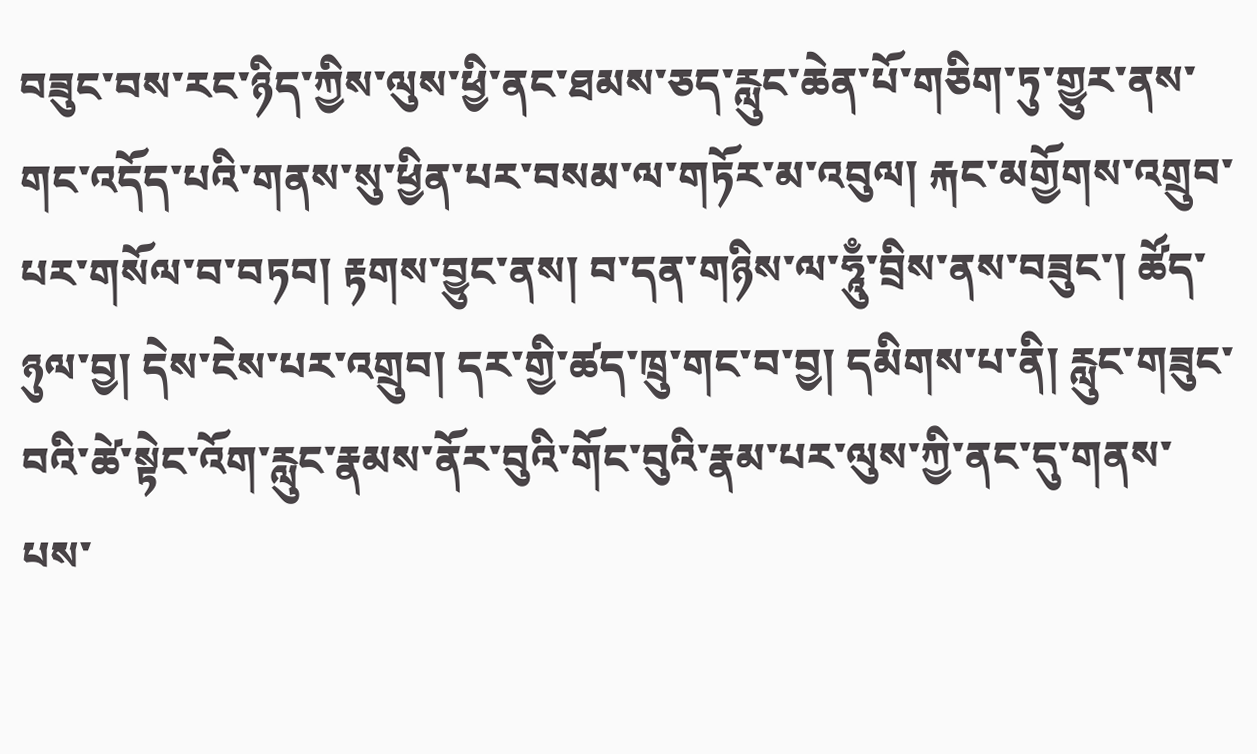བཟུང་བས་རང་ཉིད་ཀྱིས་ལུས་ཕྱི་ནང་ཐམས་ཅད་རླུང་ཆེན་པོ་གཅིག་ཏུ་གྱུར་ནས་གང་འདོད་པའི་གནས་སུ་ཕྱིན་པར་བསམ་ལ་གཏོར་མ་འབུལ། རྐང་མགྱོགས་འགྲུབ་པར་གསོལ་བ་བཏབ། རྟགས་བྱུང་ནས། བ་དན་གཉིས་ལ་ཧཱུྃ་བྲིས་ནས་བཟུང་། ཚོད་ཉུལ་བྱ། དེས་ངེས་པར་འགྲུབ། དར་གྱི་ཚད་ཁྲུ་གང་བ་བྱ། དམིགས་པ་ནི། རླུང་གཟུང་བའི་ཚེ་སྟེང་འོག་རླུང་རྣམས་ནོར་བུའི་གོང་བུའི་རྣམ་པར་ལུས་ཀྱི་ནང་དུ་གནས་པས་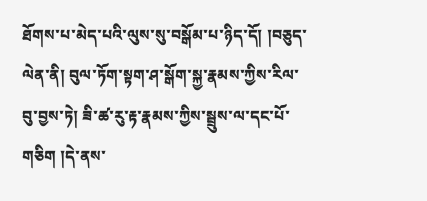ཐོགས་པ་མེད་པའི་ལུས་སུ་བསྒོམ་པ་ཉིད་དོ། །བཅུད་ལེན་ནི། བུལ་ཏོག་སྟག་ཤ་སྒོག་སྐྱ་རྣམས་ཀྱིས་རིལ་བུ་བྱས་ཏེ། ཟི་ཚ་རུ་རྟ་རྣམས་ཀྱིས་སྦྲུས་ལ་དང་པོ་གཅིག །དེ་ནས་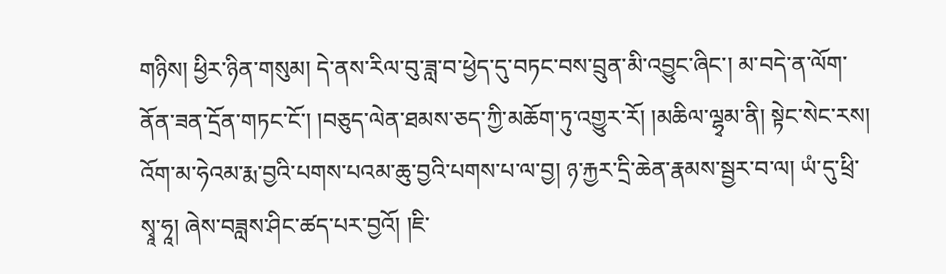གཉིས། ཕྱིར་ཉིན་གསུམ། དེ་ནས་རིལ་བུ་ཟླ་བ་ཕྱེད་དུ་བཏང་བས་བྲུན་མི་འབྱུང་ཞིང་། མ་བདེ་ན་ལོག་ནོན་ཟན་དྲོན་གཏང་ངོ་། །བཅུད་ལེན་ཐམས་ཅད་ཀྱི་མཆོག་ཏུ་འགྱུར་རོ། །མཆིལ་ལྷྭམ་ནི། སྟེང་སེང་རས། འོག་མ་ཧེའམ་རྨ་བྱའི་པགས་པའམ་ཆུ་བྱའི་པགས་པ་ལ་བྱ། ཉ་རྐྱར་དྲི་ཆེན་རྣམས་སྦྱར་བ་ལ། ཡཾ་དུ་ཕྲི་སྭཱ་ཧཱ། ཞེས་བཟླས་ཤིང་ཚད་པར་བྱའོ། །ཇི་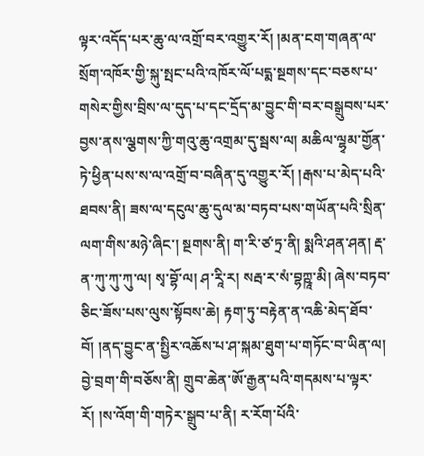ལྟར་འདོད་པར་ཆུ་ལ་འགྲོ་བར་འགྱུར་རོ། །མན་ངག་གཞན་ལ་སྲོག་འཁོར་གྱི་སྐུ་སྤང་པའི་འཁོར་ལོ་པདྨ་སྔགས་དང་བཅས་པ་གསེར་གྱིས་བྲིས་ལ་དུད་པ་དང་དྲོད་མ་བྱུང་གི་བར་བསྒྲུབས་པར་བྱས་ནས་ལྕགས་ཀྱི་གའུ་ཆུ་འགྲམ་དུ་སྦས་ལ། མཆིལ་ལྷྭམ་གྱོན་ཏེ་ཕྱིན་པས་ས་ལ་འགྲོ་བ་བཞིན་དུ་འགྱུར་རོ། །རྒས་པ་མེད་པའི་ཐབས་ནི། ཟས་ལ་དངུལ་ཆུ་དུལ་མ་བཏབ་པས་གཡོན་པའི་སྲིན་ལག་གིས་མཉེ་ཞིང་། སྔགས་ནི། ག་རི་ཙ་ཏྲ་ནི། སྨའི་ཤན་ཤན། རྡ་ན་ཀུ་ཀུ་ཀུ་ལ། སྭ་བྷོ་ལ། ཤ་རཱི་ར། སརྦ་ར་སཾ་བྷཀྵཱ་མི། ཞེས་བཏབ་ཅིང་ཟོས་པས་ལུས་སྟོབས་ཆེ། རྟག་ཏུ་བརྟེན་ན་འཆི་མེད་ཐོབ་བོ། །ནད་བྱུང་ན་སྤྱིར་འཆོས་པ་ཤ་སྐམ་ཐུག་པ་གཏོང་བ་ཡིན་ལ། བྱེ་བྲག་གི་བཅོས་ནི། གྲུབ་ཆེན་ཨོ་རྒྱན་པའི་གདམས་པ་ལྟར་རོ། །ས་འོག་གི་གཏེར་སྒྲུབ་པ་ནི། ར་རོག་པོའི་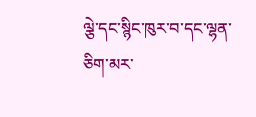ལྕེ་དང་སྙིང་ཁུར་བ་དང་ལྷན་ཅིག་མར་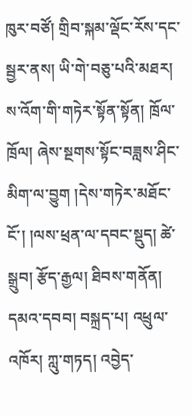ཁུར་བཙོ། གྲིབ་སྐམ་ལྡོང་རོས་དང་སྦྱར་ནས། ཡི་གེ་བཅུ་པའི་མཐར། ས་འོག་གི་གཏེར་སྟོན་སྟོན། ཁྲོལ་ཁྲོལ། ཞེས་སྔགས་སྟོང་བཟླས་ཤིང་མིག་ལ་བྱུག །དེས་གཏེར་མཐོང་ངོ་། །ལས་ཕྲན་ལ་དབང་སྡུད། ཚེ་སྒྲུབ། རྩོད་རྒྱལ། ཐིབས་གནོན། དམའ་དབབ། བསྐྲད་པ། འཕྲུལ་འཁོར། ཀླུ་གཏད། འབྱེད་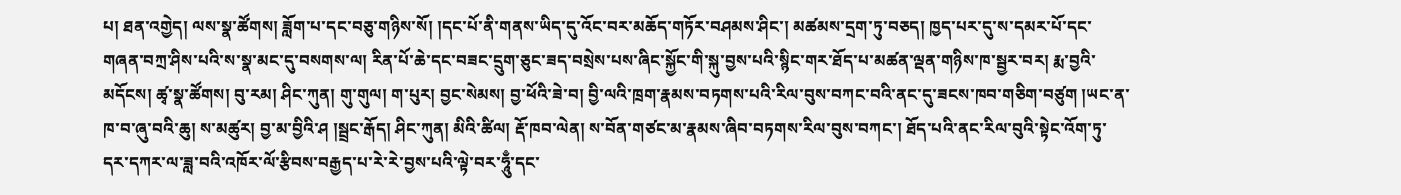པ། ཐན་འགྱེད། ལས་སྣ་ཚོགས། ཟློག་པ་དང་བཅུ་གཉིས་སོ། །དང་པོ་ནི་གནས་ཡིད་དུ་འོང་བར་མཆོད་གཏོར་བཤམས་ཤིང་། མཚམས་དྲག་ཏུ་བཅད། ཁྱད་པར་དུ་ས་དམར་པོ་དང་གཞན་བཀྲ་ཤིས་པའི་ས་སྣ་མང་དུ་བསགས་ལ། རིན་པོ་ཆེ་དང་བཟང་དྲུག་ཅུང་ཟད་བསྲེས་པས་ཞིང་སྐྱོང་གི་སྐུ་བྱས་པའི་སྙིང་གར་ཐོད་པ་མཚན་ལྡན་གཉིས་ཁ་སྦྱར་བར། རྨ་བྱའི་མདོངས། ཚྭ་སྣ་ཚོགས། བུ་རམ། ཤིང་ཀུན། གུ་གུལ། ག་པུར། བྱང་སེམས། བྱ་ཕོའི་ཟེ་བ། བྱི་ལའི་ཁྲག་རྣམས་བཏགས་པའི་རིལ་བུས་བཀང་བའི་ནང་དུ་ཟངས་ཁབ་གཅིག་བཙུག །ཡང་ན་ཁ་བ་ཞུ་བའི་ཆུ། ས་མཚུར། བྱ་མ་བྱིའི་ཤ །སྦྲང་རྒོད། ཤིང་ཀུན། མིའི་ཚིལ། རྡོ་ཁབ་ལེན། ས་བོན་གཙང་མ་རྣམས་ཞིབ་བཏགས་རིལ་བུས་བཀང་། ཐོད་པའི་ནང་རིལ་བུའི་སྟེང་འོག་ཏུ་དར་དཀར་ལ་ཟླ་བའི་འཁོར་ལོ་རྩིབས་བརྒྱད་པ་རེ་རེ་བྱས་པའི་ལྟེ་བར་ཧཱུྃ་དང་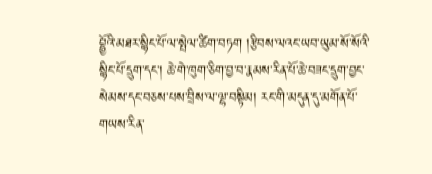བྷྱོའི་མཐར་སྙིང་པོ་ལ་སྤེལ་ཚིག་བཏག །རྩིབས་ལའང་ཡབ་ཡུམ་སོ་སོའི་སྙིང་པོ་དྲུག་དང་། ཆེ་གེ་ཁུག་ཅིག་བྱ་བ་རྣམས་རིན་པོ་ཆེ་བཟང་དྲུག་བྱང་སེམས་དང་བཅས་པས་བྲིས་ལ་ལྷ་བསྟིམ། རང་གི་མདུན་དུ་མགོན་པོ་གཡས་རིན་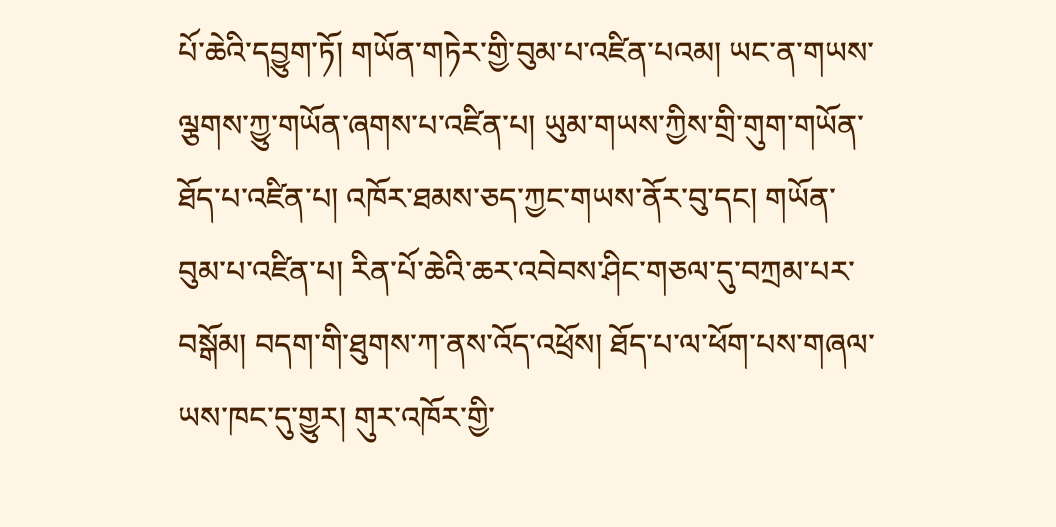པོ་ཆེའི་དབྱུག་ཏོ། གཡོན་གཏེར་གྱི་བུམ་པ་འཛིན་པའམ། ཡང་ན་གཡས་ལྕགས་ཀྱུ་གཡོན་ཞགས་པ་འཛིན་པ། ཡུམ་གཡས་ཀྱིས་གྲི་གུག་གཡོན་ཐོད་པ་འཛིན་པ། འཁོར་ཐམས་ཅད་ཀྱང་གཡས་ནོར་བུ་དང། གཡོན་བུམ་པ་འཛིན་པ། རིན་པོ་ཆེའི་ཆར་འབེབས་ཤིང་གཅལ་དུ་བཀྲམ་པར་བསྒོམ། བདག་གི་ཐུགས་ཀ་ནས་འོད་འཕྲོས། ཐོད་པ་ལ་ཕོག་པས་གཞལ་ཡས་ཁང་དུ་གྱུར། གུར་འཁོར་གྱི་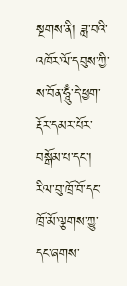སྔགས་ནི། ཟླ་བའི་འཁོར་ལོ་དབུས་ཀྱི་ས་བོན་ཧཱུྃ་དེ་ཕྱག་རྡོར་དམར་པོར་བསྒོམ་པ་དང་། རིལ་བུ་ཁྲོ་བོ་དང་ཁྲོ་མོ་ལྕགས་ཀྱུ་དང་ཞགས་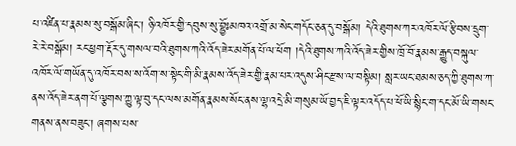པ་འཛིན་པ་རྣམས་སུ་བསྒོམ་ཞིང་། ཉི་འཁོར་གྱི་དབུས་སུ་བྷྱོཿམཁའ་འགྲོ་མ་སེང་གདོང་ཅན་དུ་བསྒོམ། དེའི་ཐུགས་ཀར་འཁོར་ལོ་རྩིབས་དྲུག་རེ་རེ་བསྒོམ། རང་ཕྱག་རྡོར་དུ་གསལ་བའི་ཐུགས་ཀའི་འོད་ཟེར་མགོན་པོ་ལ་ཕོག །དེའི་ཐུགས་ཀའི་འོད་ཟེར་གྱིས་ཁྲོ་བོ་རྣམས་རྒྱུད་བསྐུལ་འཁོར་ལོ་གཡོན་དུ་འཁོར་བས་ས་འོག་ས་སྟེང་གི་མི་རྣམས་འོད་ཟེར་གྱི་རྣམ་པར་འདུས་ཤིང་རྫས་ལ་བསྟིམ། སླར་ཡང་ཐམས་ཅད་ཀྱི་ཐུགས་ཀ་ནས་འོད་ཟེར་ནག་པོ་ལྕགས་ཀྱུ་ལྟ་བུ་དང་ལས་མགོན་རྣམས་སོང་ནས་ལྷ་འདྲེ་མི་གསུམ་ཡོ་བྱད་ཇི་ལྟར་འདོད་པ་ཕོ་ཡི་སྙིང་ག་དང་མོ་ཡི་གསང་གནས་ནས་བཟུང་། ཞགས་པས་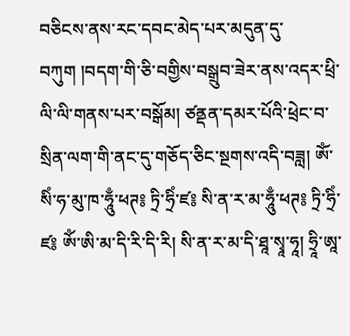བཅིངས་ནས་རང་དབང་མེད་པར་མདུན་དུ་བཀུག །བདག་གི་ཅི་བགྱིས་བསྒྲུབ་ཟེར་ནས་འདར་ཕྲི་ལི་ལི་གནས་པར་བསྒོམ། ཙནྡན་དམར་པོའི་ཕྲེང་བ་སྲིན་ལག་གི་ནང་དུ་གཅོད་ཅིང་སྔགས་འདི་བཟླ། ཨོཾ་སིཾ་ཧ་མུ་ཁ་ཧཱུྃ་ཕཊ༔ ཏྲི་ཧྲིཾ་ཛ༔ སི་ན་ར་མ་ཧཱུྃ་ཕཊ༔ ཏྲི་ཧྲིཾ་ཛ༔ ཨོཾ་ཨི་མ་དི་རི་དི་རི། སི་ན་ར་མ་དི་ཐཱ་སྭཱ་ཧཱ། ཧྲཱི་ཨཱ་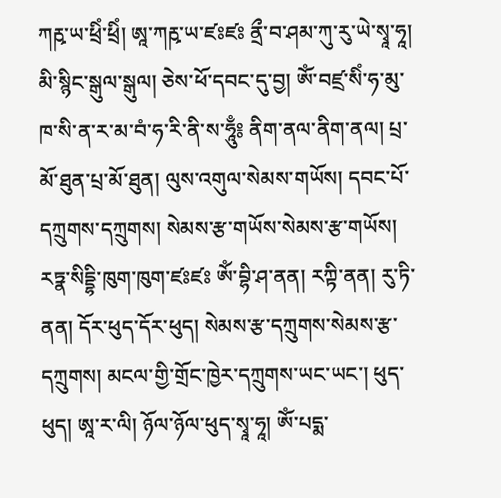ཀརྵ་ཡ་ཕྲིཾ་ཕྲིཾ། ཨཱ་ཀརྵ་ཡ་ཛཿཛཿ ནྲྀ་བ་ཤམ་ཀུ་རུ་ཡེ་སྭཱ་ཧཱ། མི་སྙིང་སྒུལ་སྒུལ། ཅེས་ཕོ་དབང་དུ་བྱ། ཨོཾ་བཛྲ་སིཾ་ཧ་མུ་ཁ་སི་ན་ར་མ་བཾ་ཧ་རི་ནི་ས་ཧཱུྃ༔ ནིག་ནལ་ནིག་ནལ། པྲ་མོ་ཐུན་པྲ་མོ་ཐུན། ལུས་འགུལ་སེམས་གཡོས། དབང་པོ་དཀྲུགས་དཀྲུགས། སེམས་རྩ་གཡོས་སེམས་རྩ་གཡོས། རཏྣ་སིདྡྷི་ཁུག་ཁུག་ཛཿཛཿ ཨོཾ་བྷི་ཤ་ནན། རཀྟི་ནན། རུ་ཏི་ནན། དོར་ཕུད་དོར་ཕུད། སེམས་རྩ་དཀྲུགས་སེམས་རྩ་དཀྲུགས། མངལ་གྱི་གྲོང་ཁྱེར་དཀྲུགས་ཡང་ཡང་། ཕུད་ཕུད། ཨཱ་ར་ལི། ཉོལ་ཉོལ་ཕུད་སྭཱ་ཧཱ། ཨོཾ་པདྨ་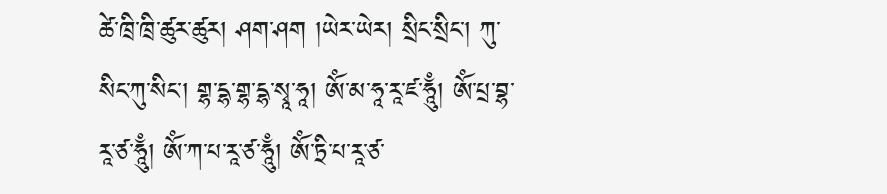ཚེ་ཁྲི་ཁྲི་ཚུར་ཚུར། ཤག་ཤག །ཡེར་ཡེར། སྲིང་སྲིང་། ཀུ་སིང་ཀུ་སིང་། གྷ་དྷ་གྷ་དྷ་སྭཱ་ཧཱ། ཨོཾ་མ་ཧཱ་རཱ་ཛ་ཧཱུྃ། ཨོཾ་པྲ་བྷ་རཱ་ཙ་ཧཱུྃ། ཨོཾ་ཀ་པ་རཱ་ཙ་ཧཱུྃ། ཨོཾ་ཏྲི་པ་རཱ་ཙ་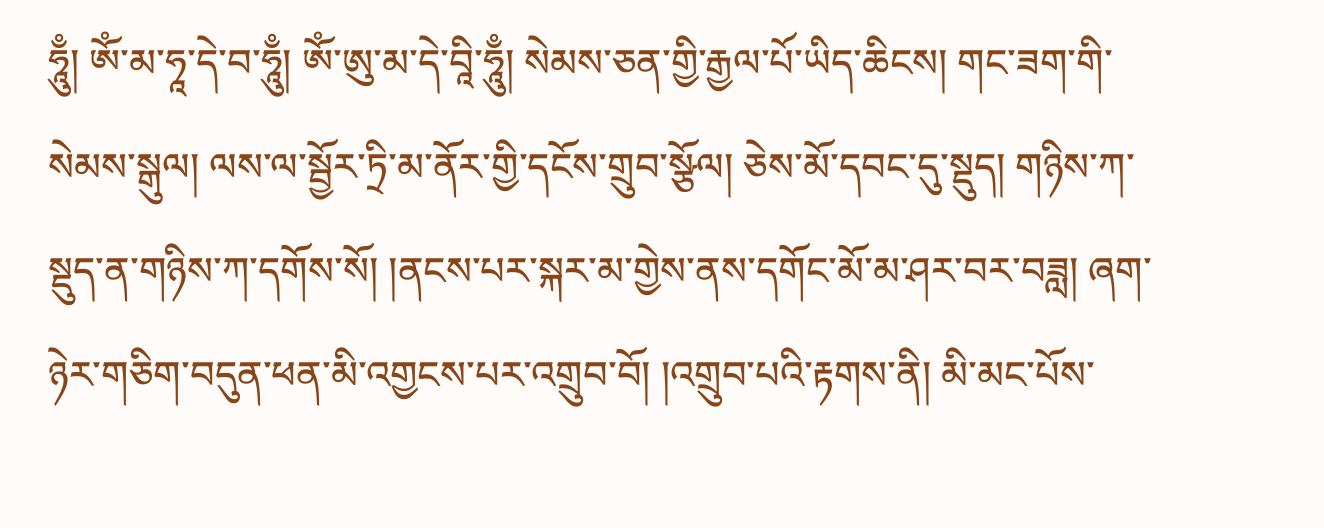ཧཱུྃ། ཨོཾ་མ་ཧཱ་དེ་བ་ཧཱུྃ། ཨོཾ་ཨུ་མ་དེ་བཱི་ཧཱུྃ། སེམས་ཅན་གྱི་རྒྱལ་པོ་ཡིད་ཆིངས། གང་ཟག་གི་སེམས་སྒུལ། ལས་ལ་སྦྱོར་ཏྲི་མ་ནོར་གྱི་དངོས་གྲུབ་སྩོལ། ཅེས་མོ་དབང་དུ་སྡུད། གཉིས་ཀ་སྡུད་ན་གཉིས་ཀ་དགོས་སོ། །ནངས་པར་སྐར་མ་གྱེས་ནས་དགོང་མོ་མ་ཤར་བར་བཟླ། ཞག་ཉེར་གཅིག་བདུན་ཕན་མི་འགྱངས་པར་འགྲུབ་བོ། །འགྲུབ་པའི་རྟགས་ནི། མི་མང་པོས་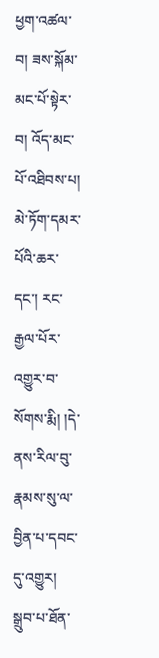ཕྱག་འཚལ་བ། ཟས་སྐོམ་མང་པོ་སྟེར་བ། འོད་མང་པོ་འཐིབས་པ། མེ་ཏོག་དམར་པོའི་ཆར་དང་། རང་རྒྱལ་པོར་འགྱུར་བ་སོགས་རྨི། །དེ་ནས་རིལ་བུ་རྣམས་སུ་ལ་བྱིན་པ་དབང་དུ་འགྱུར། སྒྲུབ་པ་ཐོན་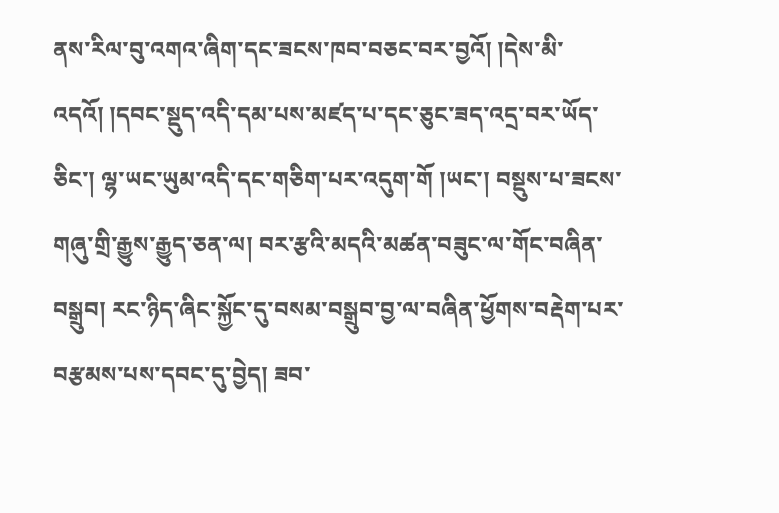ནས་རིལ་བུ་འགའ་ཞིག་དང་ཟངས་ཁབ་བཅང་བར་བྱའོ། །དེས་མི་འདའོ། །དབང་སྡུད་འདི་དམ་པས་མཛད་པ་དང་ཅུང་ཟད་འདྲ་བར་ཡོད་ཅིང་། ལྷ་ཡང་ཡུམ་འདི་དང་གཅིག་པར་འདུག་གོ །ཡང་། བསྡུས་པ་ཟངས་གཞུ་གྲི་རྒྱུས་རྒྱུད་ཅན་ལ། བར་རྩའི་མདའི་མཚན་བཟུང་ལ་གོང་བཞིན་བསྒྲུབ། རང་ཉིད་ཞིང་སྐྱོང་དུ་བསམ་བསྒྲུབ་བྱ་ལ་བཞིན་ཕྱོགས་བརྡེག་པར་བརྩམས་པས་དབང་དུ་བྱེད། ཟབ་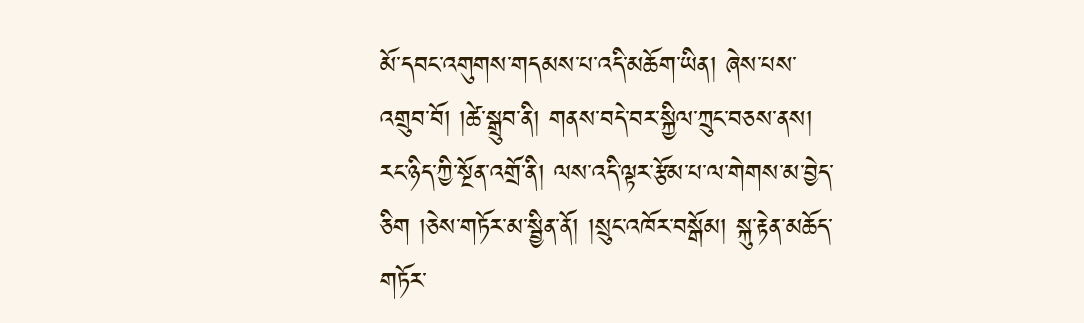མོ་དབང་འགུགས་གདམས་པ་འདི་མཆོག་ཡིན། ཞེས་པས་འགྲུབ་བོ། །ཚེ་སྒྲུབ་ནི། གནས་བདེ་བར་སྐྱིལ་ཀྲུང་བཅས་ནས། རང་ཉིད་ཀྱི་སྔོན་འགྲོ་ནི། ལས་འདི་ལྟར་རྩོམ་པ་ལ་གེགས་མ་བྱེད་ཅིག །ཅེས་གཏོར་མ་སྦྱིན་ནོ། །སྲུང་འཁོར་བསྒོམ། སྐུ་རྟེན་མཆོད་གཏོར་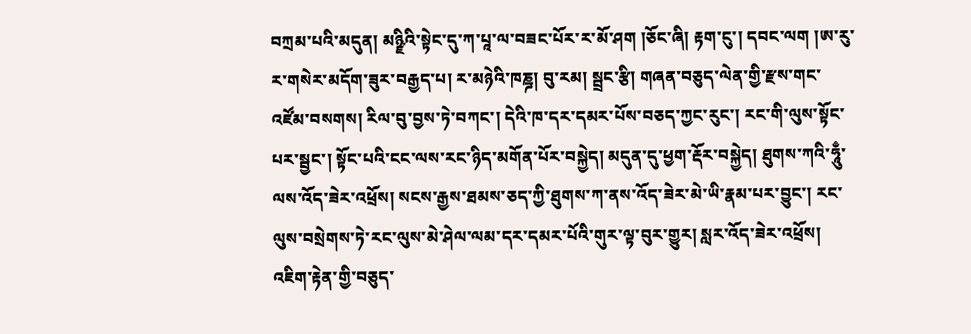བཀྲམ་པའི་མདུན། མཉྫིའི་སྟེང་དུ་ཀ་པཱ་ལ་བཟང་པོར་ར་མོ་ཤག །ཅོང་ཞི། རྟག་ངུ་། དབང་ལག །ཨ་རུ་ར་གསེར་མདོག་ཟུར་བརྒྱད་པ། ར་མཉེའི་ཁཎྜ། བུ་རམ། སྦྲང་རྩི། གཞན་བཅུད་ལེན་གྱི་རྫས་གང་འཛོམ་བསགས། རིལ་བུ་བྱས་ཏེ་བཀང་། དེའི་ཁ་དར་དམར་པོས་བཅད་ཀྱང་རུང་། རང་གི་ལུས་སྟོང་པར་སྦྱང་། སྟོང་པའི་ངང་ལས་རང་ཉིད་མགོན་པོར་བསྐྱེད། མདུན་དུ་ཕྱག་རྡོར་བསྐྱེད། ཐུགས་ཀའི་ཧཱུྃ་ལས་འོད་ཟེར་འཕྲོས། སངས་རྒྱས་ཐམས་ཅད་ཀྱི་ཐུགས་ཀ་ནས་འོད་ཟེར་མེ་ཡི་རྣམ་པར་བྱུང་། རང་ལུས་བསྲེགས་ཏེ་རང་ལུས་མེ་ཤེལ་ལམ་དར་དམར་པོའི་གུར་ལྟ་བུར་གྱུར། སླར་འོད་ཟེར་འཕྲོས། འཇིག་རྟེན་གྱི་བཅུད་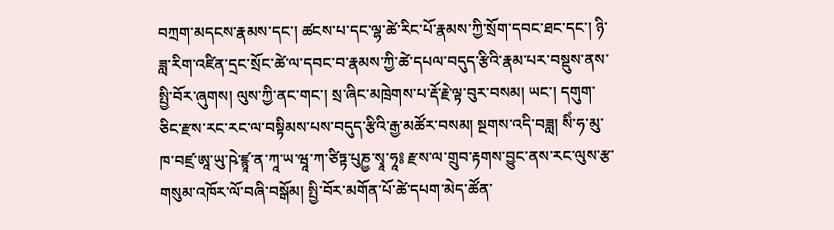བཀྲག་མདངས་རྣམས་དང་། ཚངས་པ་དང་ལྷ་ཚེ་རིང་པོ་རྣམས་ཀྱི་སྲོག་དབང་ཐང་དང་། ཉི་ཟླ་རིག་འཛིན་དྲང་སྲོང་ཚེ་ལ་དབང་བ་རྣམས་ཀྱི་ཚེ་དཔལ་བདུད་རྩིའི་རྣམ་པར་བསྡུས་ནས་སྤྱི་བོར་ཞུགས། ལུས་ཀྱི་ནང་གང་། སྲ་ཞིང་མཁྲེགས་པ་རྡོ་རྗེ་ལྟ་བུར་བསམ། ཡང་། དགུག་ཅིང་རྫས་རང་རང་ལ་བསྟིམས་པས་བདུད་རྩིའི་རྒྱ་མཚོར་བསམ། སྔགས་འདི་བཟླ། སིཾ་ཧ་མུ་ཁ་བཛྲ་ཨཱ་ཡུ་ཥེ་ཛྙཱ་ན་ཀཱ་ཡ་ཝཱ་ཀ་ཙིཏྟ་པུཎྱ་སྭཱ་ཧཱ༔ རྫས་ལ་གྲུབ་རྟགས་བྱུང་ནས་རང་ལུས་རྩ་གསུམ་འཁོར་ལོ་བཞི་བསྒོམ། སྤྱི་བོར་མགོན་པོ་ཚེ་དཔག་མེད་ཚོན་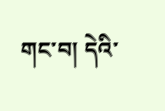གང་བ། དེའི་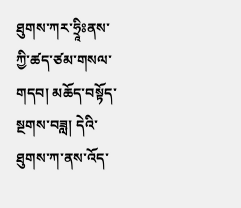ཐུགས་ཀར་ཧྲཱིཿནས་ཀྱི་ཚད་ཙམ་གསལ་གདབ། མཆོད་བསྟོད་སྔགས་བཟླ། དེའི་ཐུགས་ཀ་ནས་འོད་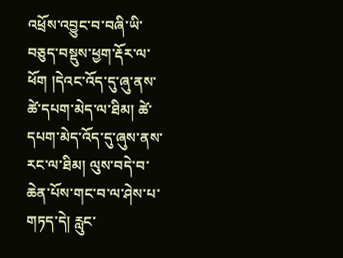འཕྲོས་འབྱུང་བ་བཞི་ཡི་བཅུད་བསྡུས་ཕྱག་རྡོར་ལ་ཕོག །དེའང་འོད་དུ་ཞུ་ནས་ཚེ་དཔག་མེད་ལ་ཐིམ། ཚེ་དཔག་མེད་འོད་དུ་ཞུས་ནས་རང་ལ་ཐིམ། ལུས་བདེ་བ་ཆེན་པོས་གང་བ་ལ་ཤེས་པ་གཏད་དེ། རླུང་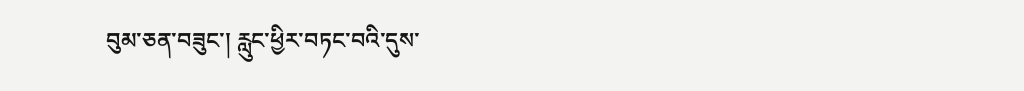བུམ་ཅན་བཟུང་། རླུང་ཕྱིར་བཏང་བའི་དུས་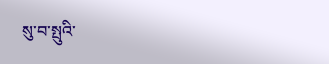སུ་བ་སྤུའི་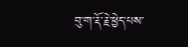བུ་ག་རྡོ་རྗེ་ཕྱེད་པས་